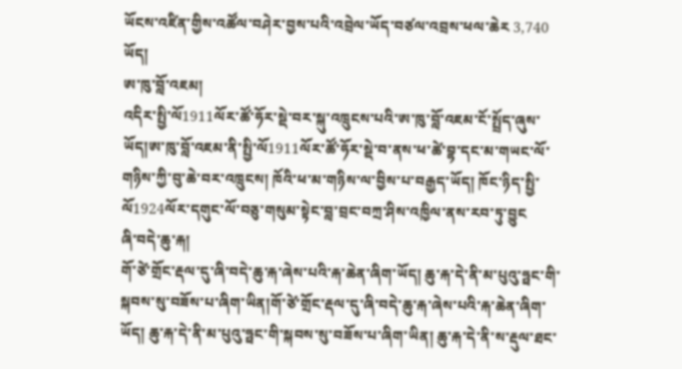ཡོངས་འཛིན་གྱིས་འཚོལ་བཤེར་བྱས་པའི་འབྲེལ་ཡོད་བཙལ་འབྲས་ཕལ་ཆེར 3,740 ཡོད།
ཨ་ཁུ་བློ་འཇམ།
འདིར་སྤྱི་ལོ1911ལོར་ཚོ་ཧོར་སྡེ་བར་སྐུ་འཁྲུངས་པའི་ཨ་ཁུ་བློ་འཇམ་ངོ་སྤྲོད་ཞུས་ཡོད།ཨ་ཁུ་བློ་འཇམ་ནི་སྤྱི་ལོ1911ལོར་ཚོ་ཧོར་སྡེ་བ་ནས་ཕ་ཚེ་བྷ་དང་མ་གཡང་ལོ་གཉིས་ཀྱི་བུ་ཆེ་བར་འཁྲུངས། ཁོའི་ཕ་མ་གཉིས་ལ་བྱིས་པ་བརྒྱད་ཡོད། ཁོང་ཉིད་སྤྱི་ལོ1924ལོར་དགུང་ལོ་བཅུ་གསུམ་སྟེང་བླ་བྲང་བཀྲ་ཤིས་འཁྱིལ་ནས་རབ་ཏུ་བྱུང
ཞི་བདེ་ཆུ་རྐ།
གོ་ཙེ་གྲོང་རྡལ་དུ་ཞི་བདེ་ཆུ་རྐ་ཞེས་པའི་རྐ་ཆེན་ཞིག་ཡོད། ཆུ་རྐ་དེ་ནི་མ་པུའུ་ཧྥང་གི་སྐབས་སུ་བཟོས་པ་ཞིག་ཡིན།གོ་ཙེ་གྲོང་རྡལ་དུ་ཞི་བདེ་ཆུ་རྐ་ཞེས་པའི་རྐ་ཆེན་ཞིག་ཡོད། ཆུ་རྐ་དེ་ནི་མ་པུའུ་ཧྥང་གི་སྐབས་སུ་བཟོས་པ་ཞིག་ཡིན། ཆུ་རྐ་དེ་ནི་ས་རྡུལ་ཐང་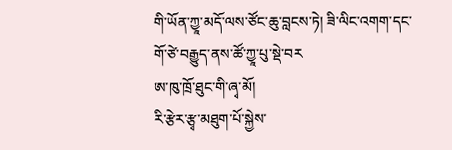གི་ཡོན་ཀྱཱ་མདོ་ལས་ཙོང་ཆུ་བླངས་ཏེ། ཟི་ལིང་འགག་དང་གོ་ཙེ་བརྒྱུད་ནས་ཚོ་ཀྱཱ་པུ་སྡེ་བར
ཨ་ཁུ་ཁྲོ་ཐུང་གི་ཞྭ་མོ།
རི་རྩེར་རྩྭ་མཐུག་པོ་སྐྱེས་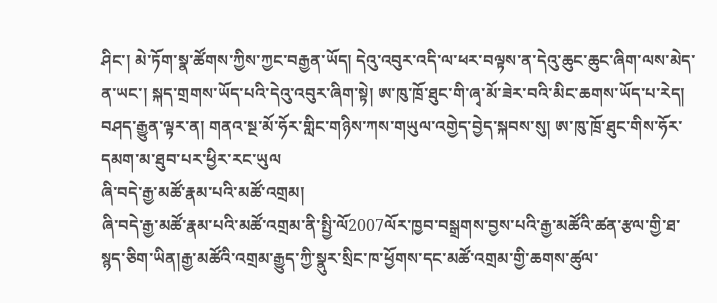ཤིང་། མེ་ཏོག་སྣ་ཚོགས་ཀྱིས་ཀྱང་བརྒྱན་ཡོད། དེའུ་འབུར་འདི་ལ་ཕར་བལྟས་ན་དེའུ་ཆུང་ཆུང་ཞིག་ལས་མེད་ན་ཡང་། སྐད་གྲགས་ཡོད་པའི་དེའུ་འབུར་ཞིག་སྟེ། ཨ་ཁུ་ཁྲོ་ཐུང་གི་ཞྭ་མོ་ཟེར་བའི་མིང་ཆགས་ཡོད་པ་རེད། བཤད་རྒྱུན་ལྟར་ན། གནའ་སྔ་མོ་ཧོར་གླིང་གཉིས་ཀས་གཡུལ་འགྱེད་བྱེད་སྐབས་སུ། ཨ་ཁུ་ཁྲོ་ཐུང་གིས་ཧོར་དམག་མ་ཐུབ་པར་ཕྱིར་རང་ཡུལ
ཞི་བདེ་རྒྱ་མཚོ་རྣམ་པའི་མཚོ་འགྲམ།
ཞི་བདེ་རྒྱ་མཚོ་རྣམ་པའི་མཚོ་འགྲམ་ནི་སྤྱི་ལོ2007ལོར་ཁྱབ་བསྒྲགས་བྱས་པའི་རྒྱ་མཚོའི་ཚན་རྩལ་གྱི་ཐ་སྙད་ཅིག་ཡིན།རྒྱ་མཚོའི་འགྲམ་རྒྱུད་ཀྱི་སྣུར་སྲིང་ཁ་ཕྱོགས་དང་མཚོ་འགྲམ་གྱི་ཆགས་ཚུལ་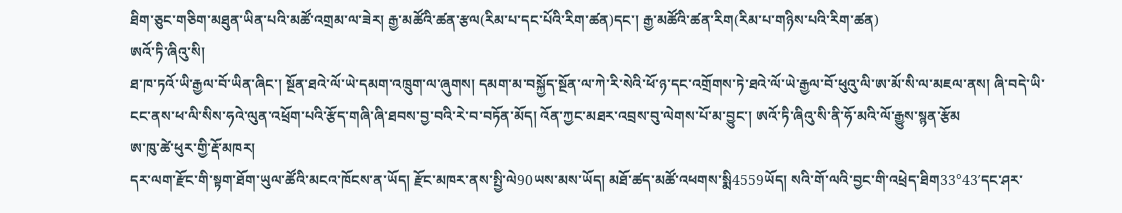ཐིག་ཅུང་གཅིག་མཐུན་ཡིན་པའི་མཚོ་འགྲམ་ལ་ཟེར། རྒྱ་མཚོའི་ཚན་རྩལ(རིམ་པ་དང་པོའི་རིག་ཚན)དང་། རྒྱ་མཚོའི་ཚན་རིག(རིམ་པ་གཉིས་པའི་རིག་ཚན)
ཨའོ་ཏི་ཞིའུ་སི།
ཐ་ཁ་ཏའོ་ཡི་རྒྱལ་བོ་ཡིན་ཞིང་། སྔོན་ཐའེ་ལོ་ཡེ་དམག་འཁྲུག་ལ་ཞུགས། དམག་མ་བསྐྱོད་སྔོན་ལ་ཀེ་རི་སེའི་ཕོ་ཉ་དང་འགྲོགས་ཏེ་ཐའེ་ལོ་ཡེ་རྒྱལ་བོ་ཕུའུ་ལི་ཨ་མོ་སི་ལ་མཇལ་ནས། ཞི་བདེ་ཡི་ངང་ནས་ཕ་ལི་སིས་ཧའེ་ལུན་འཕྲོག་པའི་རྩོད་གཞི་ཞི་ཐབས་བྱ་བའི་རེ་བ་བཏོན་མོད། འོན་ཀྱང་མཐར་འབྲས་བུ་ལེགས་པོ་མ་བྱུང་། ཨའོ་ཏི་ཞིའུ་སི་ནི་ཧོ་མའི་ལོ་རྒྱུས་སྙན་རྩོམ
ཨ་ཁུ་ཚེ་ཕུར་གྱི་རྡོ་མཁར།
དར་ལག་རྫོང་གི་སྟག་ཐོག་ཡུལ་ཚོའི་མངའ་ཁོངས་ན་ཡོད། རྫོང་མཁར་ནས་སྤྱི་ལེ90ཡས་མས་ཡོད། མཐོ་ཚད་མཚོ་འཕགས་སྨི4559ཡོད། སའི་གོ་ལའི་བྱང་གི་འཕྲེད་ཐིག33°43′དང་ཤར་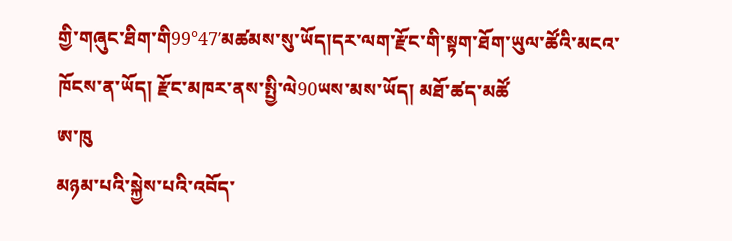གྱི་གཞུང་ཐིག་གི99°47′མཚམས་སུ་ཡོད།དར་ལག་རྫོང་གི་སྟག་ཐོག་ཡུལ་ཚོའི་མངའ་ཁོངས་ན་ཡོད། རྫོང་མཁར་ནས་སྤྱི་ལེ90ཡས་མས་ཡོད། མཐོ་ཚད་མཚོ
ཨ་ཁུ
མཉམ་པའི་སྐྱེས་པའི་འབོད་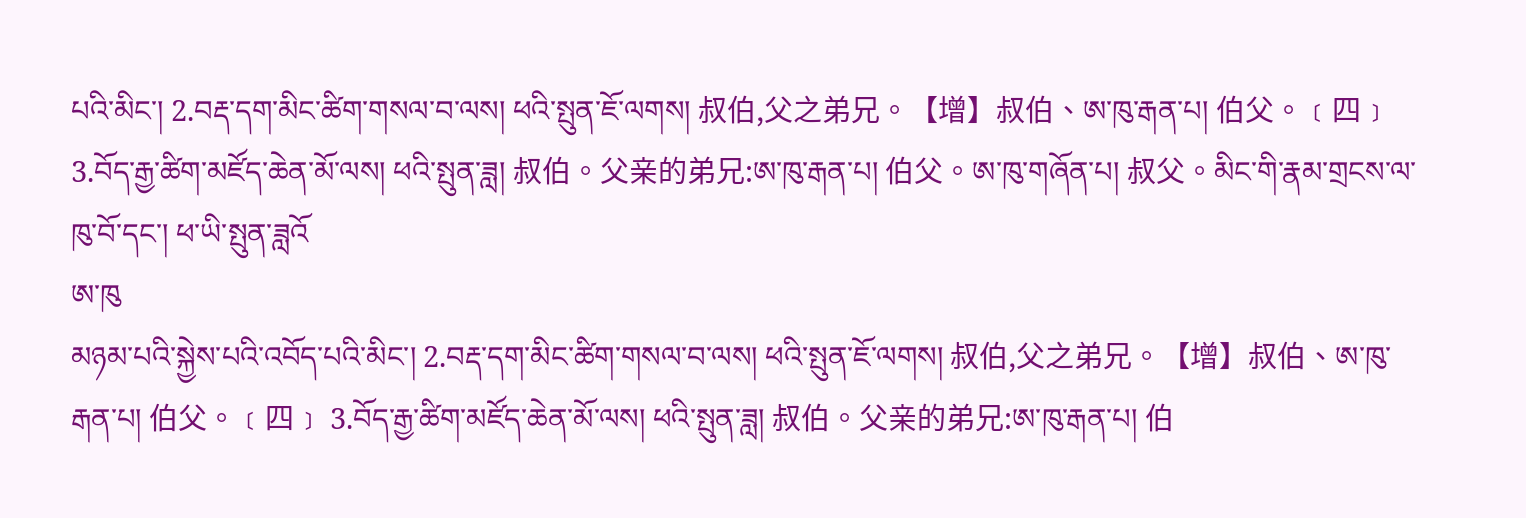པའི་མིང་། 2.བརྡ་དག་མིང་ཚིག་གསལ་བ་ལས། ཕའི་སྤུན་ཇོ་ལགས། 叔伯,父之弟兄。【增】叔伯、ཨ་ཁུ་རྒན་པ། 伯父。﹝四﹞ 3.བོད་རྒྱ་ཚིག་མཛོད་ཆེན་མོ་ལས། ཕའི་སྤུན་ཟླ། 叔伯。父亲的弟兄:ཨ་ཁུ་རྒན་པ། 伯父。ཨ་ཁུ་གཞོན་པ། 叔父。མིང་གི་རྣམ་གྲངས་ལ་ཁུ་བོ་དང་། ཕ་ཡི་སྤུན་ཟླའོ
ཨ་ཁུ
མཉམ་པའི་སྐྱེས་པའི་འབོད་པའི་མིང་། 2.བརྡ་དག་མིང་ཚིག་གསལ་བ་ལས། ཕའི་སྤུན་ཇོ་ལགས། 叔伯,父之弟兄。【增】叔伯、ཨ་ཁུ་རྒན་པ། 伯父。﹝四﹞ 3.བོད་རྒྱ་ཚིག་མཛོད་ཆེན་མོ་ལས། ཕའི་སྤུན་ཟླ། 叔伯。父亲的弟兄:ཨ་ཁུ་རྒན་པ། 伯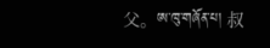父。ཨ་ཁུ་གཞོན་པ། 叔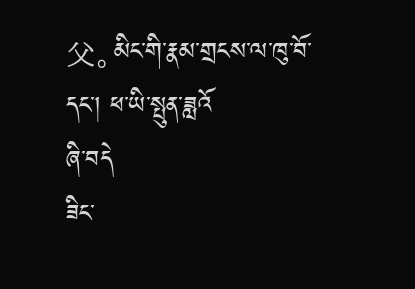父。མིང་གི་རྣམ་གྲངས་ལ་ཁུ་བོ་དང་། ཕ་ཡི་སྤུན་ཟླའོ
ཞི་བདེ
ཟིང་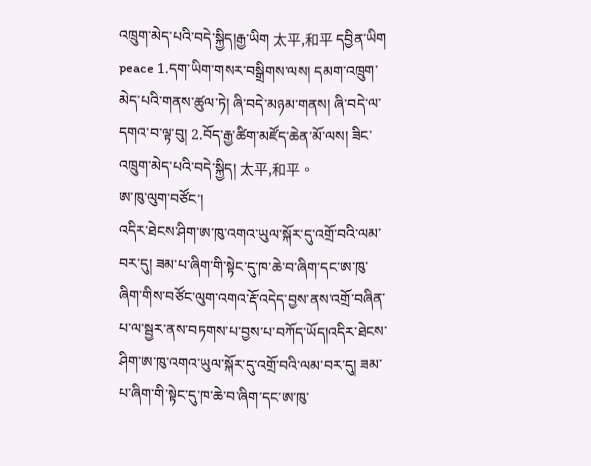འཁྲུག་མེད་པའི་བདེ་སྐྱིད།རྒྱ་ཡིག 太平,和平 དབྱིན་ཡིག peace 1.དག་ཡིག་གསར་བསྒྲིགས་ལས། དམག་འཁྲུག་མེད་པའི་གནས་ཚུལ་ཏེ། ཞི་བདེ་མཉམ་གནས། ཞི་བདེ་ལ་དགའ་བ་ལྟ་བུ། 2.བོད་རྒྱ་ཚིག་མཛོད་ཆེན་མོ་ལས། ཟིང་འཁྲུག་མེད་པའི་བདེ་སྐྱིད། 太平,和平。
ཨ་ཁུ་ལུག་བཙོང་།
འདིར་ཐེངས་ཤིག་ཨ་ཁུ་འགའ་ཡུལ་སྐོར་དུ་འགྲོ་བའི་ལམ་བར་དུ། ཟམ་པ་ཞིག་གི་སྟེང་དུ་ཁ་ཆེ་བ་ཞིག་དང་ཨ་ཁུ་ཞིག་གིས་བཙོང་ལུག་འགའ་རྡོ་འདེད་བྱས་ནས་འགྲོ་བཞིན་པ་ལ་སྦྱར་ནས་བཏགས་པ་བྱས་པ་བཀོད་ཡོད།འདིར་ཐེངས་ཤིག་ཨ་ཁུ་འགའ་ཡུལ་སྐོར་དུ་འགྲོ་བའི་ལམ་བར་དུ། ཟམ་པ་ཞིག་གི་སྟེང་དུ་ཁ་ཆེ་བ་ཞིག་དང་ཨ་ཁུ་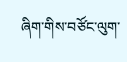ཞིག་གིས་བཙོང་ལུག་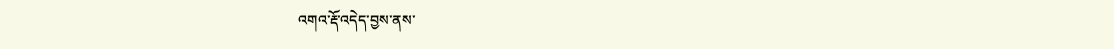འགའ་རྡོ་འདེད་བྱས་ནས་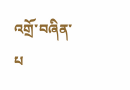འགྲོ་བཞིན་པ